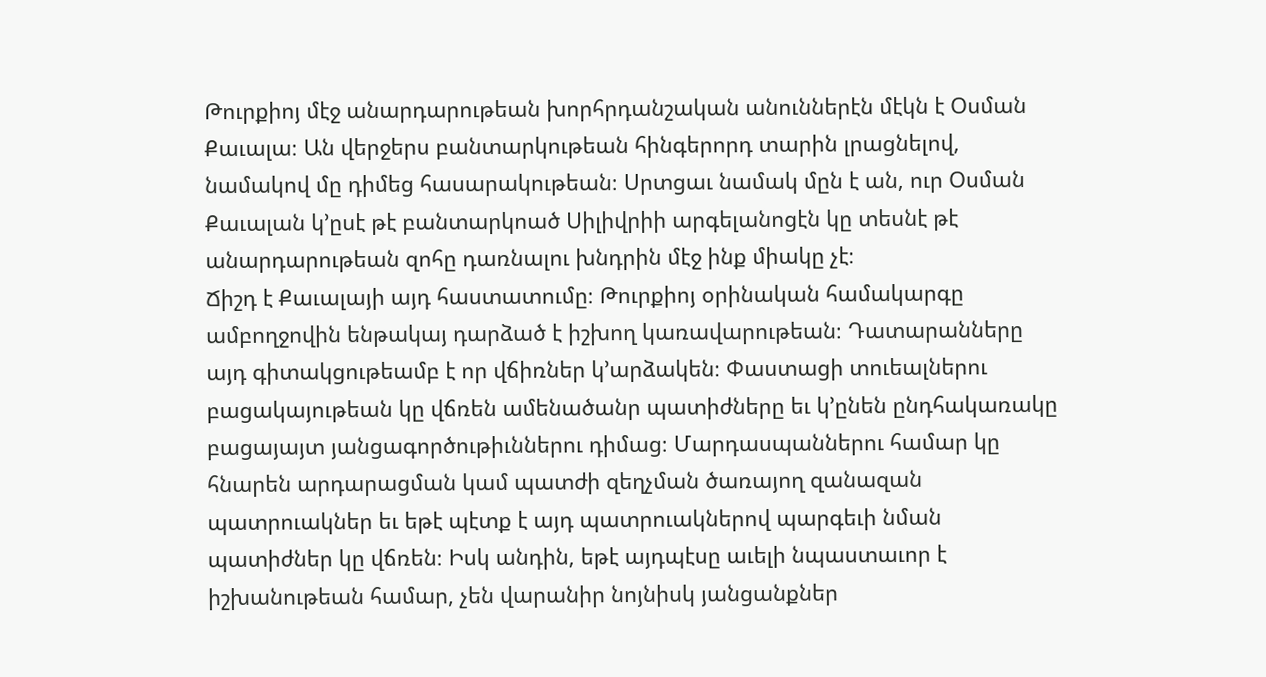Թուրքիոյ մէջ անարդարութեան խորհրդանշական անուններէն մէկն է Օսման Քաւալա։ Ան վերջերս բանտարկութեան հինգերորդ տարին լրացնելով, նամակով մը դիմեց հասարակութեան։ Սրտցաւ նամակ մըն է ան, ուր Օսման Քաւալան կ՚ըսէ թէ բանտարկոած Սիլիվրիի արգելանոցէն կը տեսնէ թէ անարդարութեան զոհը դառնալու խնդրին մէջ ինք միակը չէ։
Ճիշդ է Քաւալայի այդ հաստատումը։ Թուրքիոյ օրինական համակարգը ամբողջովին ենթակայ դարձած է իշխող կառավարութեան։ Դատարանները այդ գիտակցութեամբ է որ վճիռներ կ՚արձակեն։ Փաստացի տուեալներու բացակայութեան կը վճռեն ամենածանր պատիժները եւ կ՚ընեն ընդհակառակը բացայայտ յանցագործութիւններու դիմաց։ Մարդասպաններու համար կը հնարեն արդարացման կամ պատժի զեղչման ծառայող զանազան պատրուակներ եւ եթէ պէտք է այդ պատրուակներով պարգեւի նման պատիժներ կը վճռեն։ Իսկ անդին, եթէ այդպէսը աւելի նպաստաւոր է իշխանութեան համար, չեն վարանիր նոյնիսկ յանցանքներ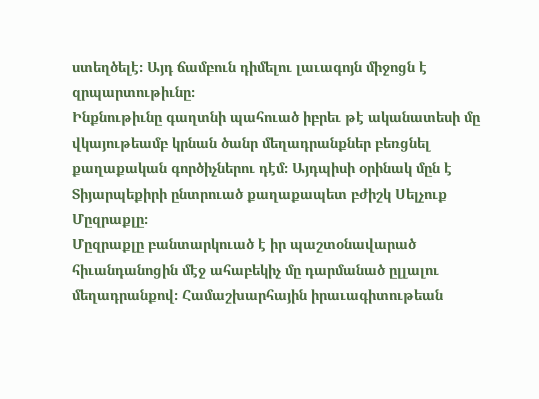ստեղծելէ։ Այդ ճամբուն դիմելու լաւագոյն միջոցն է զրպարտութիւնը։
Ինքնութիւնը գաղտնի պահուած իբրեւ թէ ականատեսի մը վկայութեամբ կրնան ծանր մեղադրանքներ բեռցնել քաղաքական գործիչներու դէմ։ Այդպիսի օրինակ մըն է Տիյարպեքիրի ընտրուած քաղաքապետ բժիշկ Սելչուք Մըզրաքլը։
Մըզրաքլը բանտարկուած է իր պաշտօնավարած հիւանդանոցին մէջ ահաբեկիչ մը դարմանած ըլլալու մեղադրանքով։ Համաշխարհային իրաւագիտութեան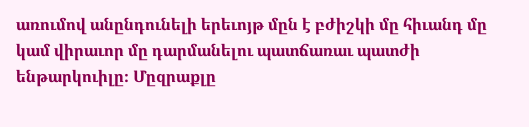առումով անընդունելի երեւոյթ մըն է բժիշկի մը հիւանդ մը կամ վիրաւոր մը դարմանելու պատճառաւ պատժի ենթարկուիլը։ Մըզրաքլը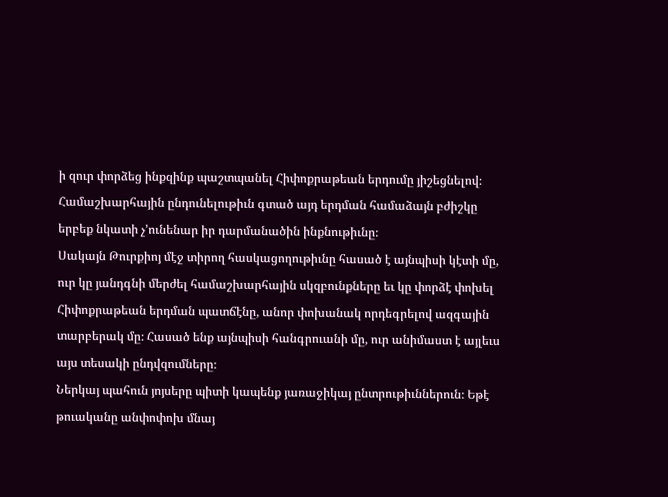ի զուր փորձեց ինքզինք պաշտպանել Հիփոքրաթեան երդումը յիշեցնելով։ Համաշխարհային ընդունելութիւն գտած այդ երդման համաձայն բժիշկը երբեք նկատի չ՚ունենար իր դարմանածին ինքնութիւնը։
Սակայն Թուրքիոյ մէջ տիրող հասկացողութիւնը հասած է այնպիսի կէտի մը, ուր կը յանդգնի մերժել համաշխարհային սկզբունքները եւ կը փորձէ փոխել Հիփոքրաթեան երդման պատճէնը, անոր փոխանակ որդեգրելով ազգային տարբերակ մը։ Հասած ենք այնպիսի հանգրուանի մը, ուր անիմաստ է այլեւս այս տեսակի ընդվզումները։
Ներկայ պահուն յոյսերը պիտի կապենք յառաջիկայ ընտրութիւններուն։ Եթէ թուականը անփոփոխ մնայ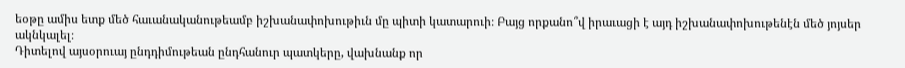եօթը ամիս ետք մեծ հաւանականութեամբ իշխանափոխութիւն մը պիտի կատարուի։ Բայց որքանո՞վ իրաւացի է այդ իշխանափոխութենէն մեծ յոյսեր ակնկալել։
Դիտելով այսօրուայ ընդդիմութեան ընդհանուր պատկերը, վախնանք որ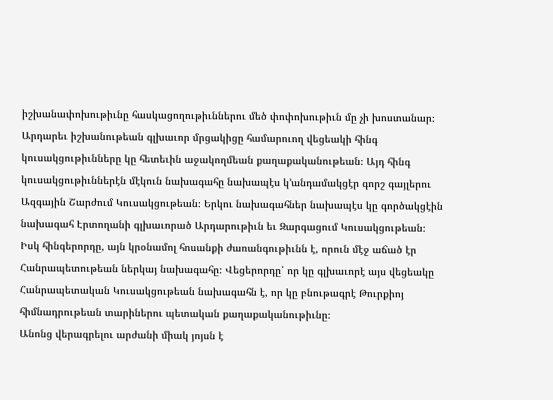իշխանափոխութիւնը հասկացողութիւններու մեծ փոփոխութիւն մը չի խոստանար։
Արդարեւ իշխանութեան գլխաւոր մրցակիցը համարուող վեցեակի հինգ կուսակցութիւնները կը հետեւին աջակողմեան քաղաքականութեան։ Այդ հինգ կուսակցութիւններէն մէկուն նախագահը նախապէս կ՚անդամակցէր գորշ գայլերու Ազգային Շարժում Կուսակցութեան։ Երկու նախագահներ նախապէս կը գործակցէին նախագահ Էրտողանի գլխաւորած Արդարութիւն եւ Զարգացում Կուսակցութեան։ Իսկ հինգերորդը, այն կրօնամոլ հոսանքի ժառանգութիւնն է, որուն մէջ աճած էր Հանրապետութեան ներկայ նախագահը։ Վեցերորդը՝ որ կը գլխաւորէ այս վեցեակը Հանրապետական Կուսակցութեան նախագահն է, որ կը բնութագրէ Թուրքիոյ հիմնադրութեան տարիներու պետական քաղաքականութիւնը։
Անոնց վերագրելու արժանի միակ յոյսն է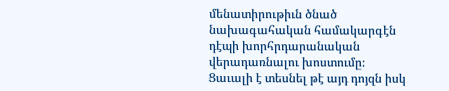մենատիրութիւն ծնած նախագահական համակարգէն դէպի խորհրդարանական վերադառնալու խոստումը։
Ցաւալի է տեսնել թէ այդ դոյզն իսկ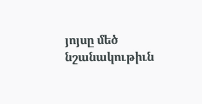յոյսը մեծ նշանակութիւն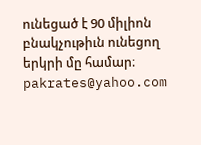ունեցած է 90 միլիոն բնակչութիւն ունեցող երկրի մը համար։
pakrates@yahoo.com